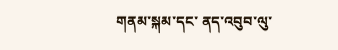གནམ་སྐམ་དང་ ནད་འབུབ་ལུ་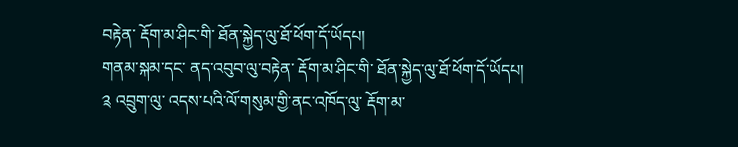བརྟེན་ རྡོག་མ་ཤིང་གི་ ཐོན་སྐྱེད་ལུ་ཐོ་ཕོག་དོ་ཡོདཔ།
གནམ་སྐམ་དང་ ནད་འབུབ་ལུ་བརྟེན་ རྡོག་མ་ཤིང་གི་ ཐོན་སྐྱེད་ལུ་ཐོ་ཕོག་དོ་ཡོདཔ།
༉ འབྲུག་ལུ་ འདས་པའི་ལོ་གསུམ་གྱི་ནང་འཁོད་ལུ་ རྡོག་མ་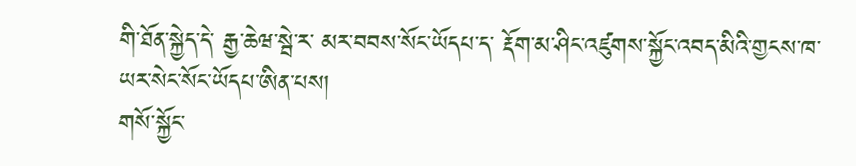གི་ཐོན་སྐྱེད་དེ་ རྒྱ་ཆེཝ་སྦེ་ར་ མར་བབས་སོང་ཡོདཔ་ད་ རྡོག་མ་ཤིང་འཛུགས་སྐྱོང་འབད་མིའི་གྱངས་ཁ་ ཡར་སེང་སོང་ཡོདཔ་ཨིན་པས།
གསོ་སྐྱོང་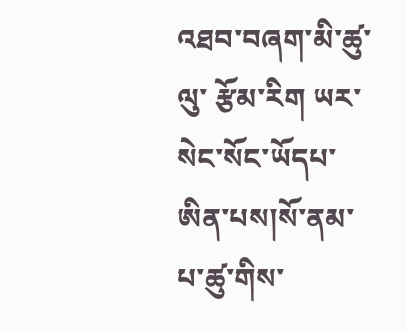འཐབ་བཞག་མི་ཚུ་ལུ་ རྩོམ་རིག ཡར་སེང་སོང་ཡོདཔ་ཨིན་པས།སོ་ནམ་པ་ཚུ་གིས་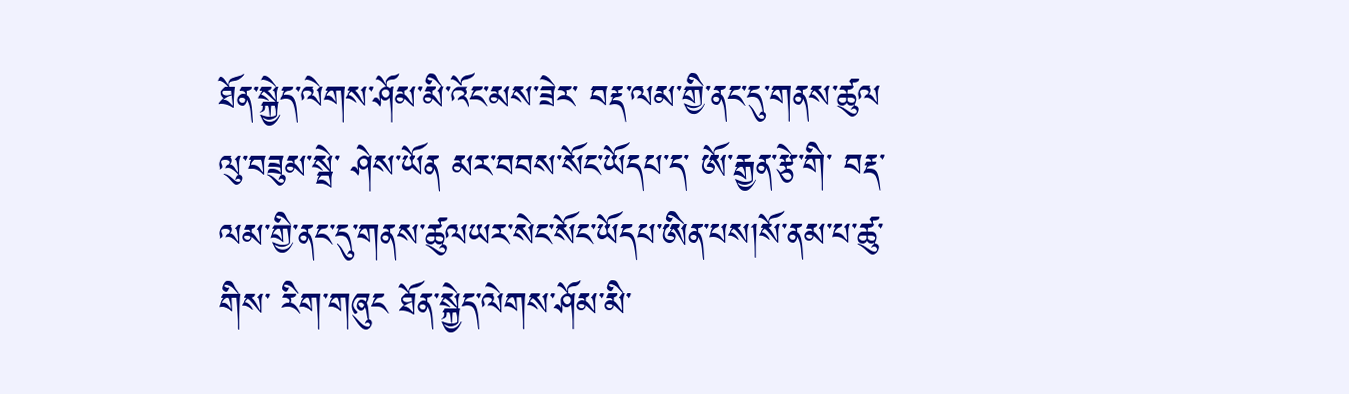ཐོན་སྐྱེད་ལེགས་ཤོམ་མི་འོང་མས་ཟེར་ བརྡ་ལམ་གྱི་ནང་དུ་གནས་ཚུལ
ལུ་བཟུམ་སྦེ་ ཤེས་ཡོན མར་བབས་སོང་ཡོདཔ་ད་ ཨོ་རྒྱན་རྩེ་གི་ བརྡ་ལམ་གྱི་ནང་དུ་གནས་ཚུལཡར་སེང་སོང་ཡོདཔ་ཨིན་པས།སོ་ནམ་པ་ཚུ་གིས་ རིག་གཞུང ཐོན་སྐྱེད་ལེགས་ཤོམ་མི་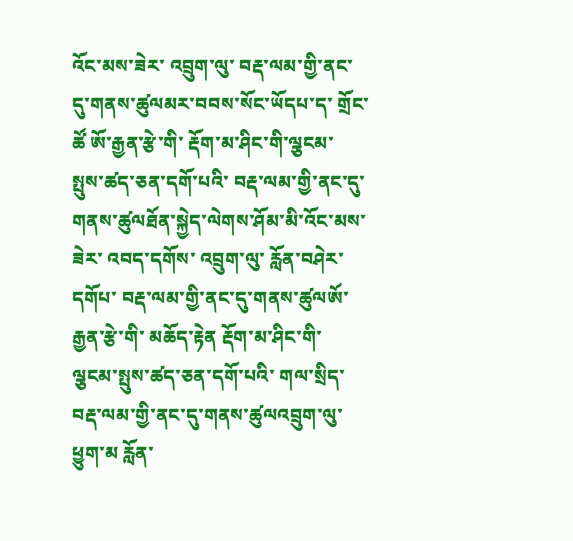འོང་མས་ཟེར་ འབྲུག་ལུ་ བརྡ་ལམ་གྱི་ནང་དུ་གནས་ཚུལམར་བབས་སོང་ཡོདཔ་ད་ གྲོང་ཚོ ཨོ་རྒྱན་རྩེ་གི་ རྡོག་མ་ཤིང་གི་ལྕངམ་སྤུས་ཚད་ཅན་དགོ་པའི་ བརྡ་ལམ་གྱི་ནང་དུ་གནས་ཚུལཐོན་སྐྱེད་ལེགས་ཤོམ་མི་འོང་མས་ཟེར་ འབད་དགོས་ འབྲུག་ལུ་ རློན་བཤེར་དགོཔ་ བརྡ་ལམ་གྱི་ནང་དུ་གནས་ཚུལཨོ་རྒྱན་རྩེ་གི་ མཆོད་རྟེན རྡོག་མ་ཤིང་གི་ལྕངམ་སྤུས་ཚད་ཅན་དགོ་པའི་ གལ་སྲིད་ བརྡ་ལམ་གྱི་ནང་དུ་གནས་ཚུལའབྲུག་ལུ་ ཕྱུག་མ རློན་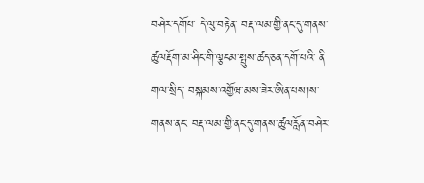བཤེར་དགོཔ་ དེ་ལུ་བརྟེན་ བརྡ་ལམ་གྱི་ནང་དུ་གནས་ཚུལརྡོག་མ་ཤིང་གི་ལྕངམ་སྤུས་ཚད་ཅན་དགོ་པའི་ ནི གལ་སྲིད་ བསྐམས་འགྱོཝ་མས་ཟེར་ཨིན་པས།ས་གནས་ནང་ བརྡ་ལམ་གྱི་ནང་དུ་གནས་ཚུལརློན་བཤེར་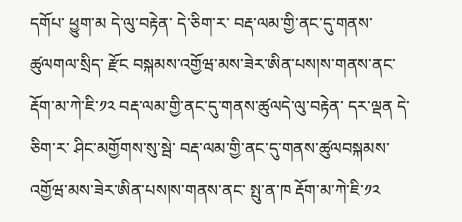དགོཔ་ ཕྱུག་མ དེ་ལུ་བརྟེན་ དེ་ཅིག་ར་ བརྡ་ལམ་གྱི་ནང་དུ་གནས་ཚུལགལ་སྲིད་ རྫོང བསྐམས་འགྱོཝ་མས་ཟེར་ཨིན་པས།ས་གནས་ནང་ རྡོག་མ་ཀེ་ཇི་༡༢ བརྡ་ལམ་གྱི་ནང་དུ་གནས་ཚུལདེ་ལུ་བརྟེན་ དར་ལྡན དེ་ཅིག་ར་ ཤིང་མགྱོགས་སུ་སྦེ་ བརྡ་ལམ་གྱི་ནང་དུ་གནས་ཚུལབསྐམས་འགྱོཝ་མས་ཟེར་ཨིན་པས།ས་གནས་ནང་ སྤུ་ན་ཁ རྡོག་མ་ཀེ་ཇི་༡༢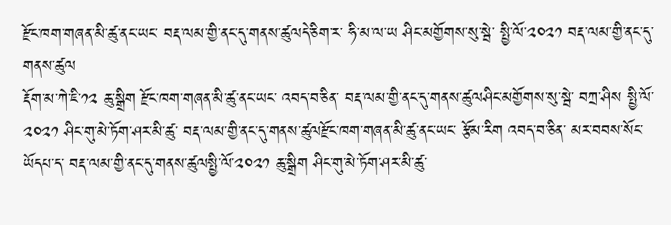རྫོང་ཁག་གཞན་མི་ཚུ་ནང་ཡང་ བརྡ་ལམ་གྱི་ནང་དུ་གནས་ཚུལདེ་ཅིག་ར་ ཧི་མ་ལ་ཡ ཤིང་མགྱོགས་སུ་སྦེ་ སྤྱི་ལོ་༢༠༢༡ བརྡ་ལམ་གྱི་ནང་དུ་གནས་ཚུལ
རྡོག་མ་ཀེ་ཇི་༡༢ ཆུ་སྒྲིག རྫོང་ཁག་གཞན་མི་ཚུ་ནང་ཡང་ འབད་བ་ཅིན་ བརྡ་ལམ་གྱི་ནང་དུ་གནས་ཚུལཤིང་མགྱོགས་སུ་སྦེ་ བཀྲ་ཤིས སྤྱི་ལོ་༢༠༢༡ ཤིང་གུ་མེ་ཏོག་ཤར་མི་ཚུ་ བརྡ་ལམ་གྱི་ནང་དུ་གནས་ཚུལརྫོང་ཁག་གཞན་མི་ཚུ་ནང་ཡང་ རྩོམ་རིག འབད་བ་ཅིན་ མར་བབས་སོང་ཡོདཔ་ད་ བརྡ་ལམ་གྱི་ནང་དུ་གནས་ཚུལསྤྱི་ལོ་༢༠༢༡ ཆུ་སྒྲིག ཤིང་གུ་མེ་ཏོག་ཤར་མི་ཚུ་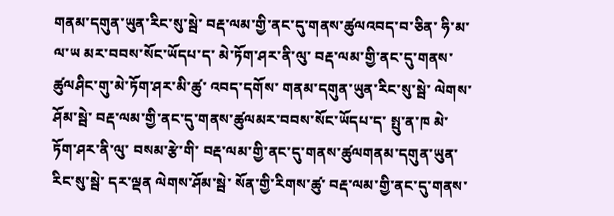གནམ་དགུན་ཡུན་རིང་སུ་སྦེ་ བརྡ་ལམ་གྱི་ནང་དུ་གནས་ཚུལའབད་བ་ཅིན་ ཧི་མ་ལ་ཡ མར་བབས་སོང་ཡོདཔ་ད་ མེ་ཏོག་ཤར་ནི་ལུ་ བརྡ་ལམ་གྱི་ནང་དུ་གནས་ཚུལཤིང་གུ་མེ་ཏོག་ཤར་མི་ཚུ་ འབད་དགོས་ གནམ་དགུན་ཡུན་རིང་སུ་སྦེ་ ལེགས་ཤོམ་སྦེ་ བརྡ་ལམ་གྱི་ནང་དུ་གནས་ཚུལམར་བབས་སོང་ཡོདཔ་ད་ སྤུ་ན་ཁ མེ་ཏོག་ཤར་ནི་ལུ་ བསམ་རྩེ་གི་ བརྡ་ལམ་གྱི་ནང་དུ་གནས་ཚུལགནམ་དགུན་ཡུན་རིང་སུ་སྦེ་ དར་ལྡན ལེགས་ཤོམ་སྦེ་ སོན་གྱི་རིགས་ཚུ་ བརྡ་ལམ་གྱི་ནང་དུ་གནས་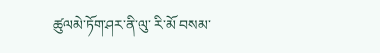ཚུལམེ་ཏོག་ཤར་ནི་ལུ་ རི་མོ བསམ་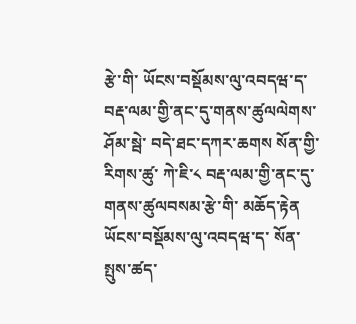རྩེ་གི་ ཡོངས་བསྡོམས་ལུ་འབདཝ་ད་ བརྡ་ལམ་གྱི་ནང་དུ་གནས་ཚུལལེགས་ཤོམ་སྦེ་ བདེ་ཐང་དཀར་ཆགས སོན་གྱི་རིགས་ཚུ་ ཀེ་ཇི་༨ བརྡ་ལམ་གྱི་ནང་དུ་གནས་ཚུལབསམ་རྩེ་གི་ མཆོད་རྟེན ཡོངས་བསྡོམས་ལུ་འབདཝ་ད་ སོན་སྤུས་ཚད་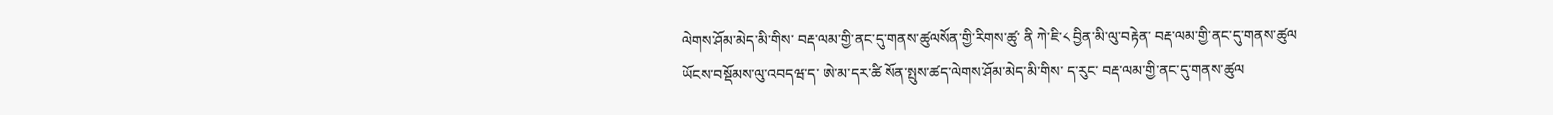ལེགས་ཤོམ་མེད་མི་གིས་ བརྡ་ལམ་གྱི་ནང་དུ་གནས་ཚུལསོན་གྱི་རིགས་ཚུ་ ནི ཀེ་ཇི་༨ བྱིན་མི་ལུ་བརྟེན་ བརྡ་ལམ་གྱི་ནང་དུ་གནས་ཚུལ
ཡོངས་བསྡོམས་ལུ་འབདཝ་ད་ ཨེ་མ་དར་ཚི སོན་སྤུས་ཚད་ལེགས་ཤོམ་མེད་མི་གིས་ ད་རུང་ བརྡ་ལམ་གྱི་ནང་དུ་གནས་ཚུལ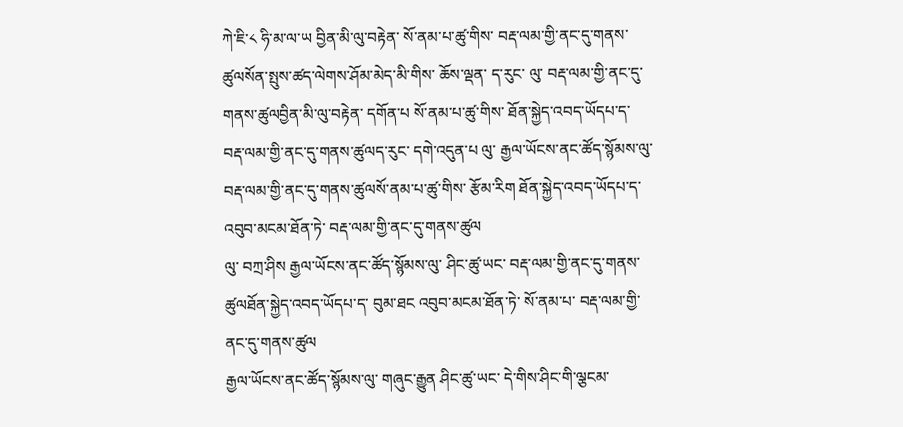ཀེ་ཇི་༨ ཧི་མ་ལ་ཡ བྱིན་མི་ལུ་བརྟེན་ སོ་ནམ་པ་ཚུ་གིས་ བརྡ་ལམ་གྱི་ནང་དུ་གནས་ཚུལསོན་སྤུས་ཚད་ལེགས་ཤོམ་མེད་མི་གིས་ ཆོས་ལྡན་ ད་རུང་ ལུ་ བརྡ་ལམ་གྱི་ནང་དུ་གནས་ཚུལབྱིན་མི་ལུ་བརྟེན་ དགོན་པ སོ་ནམ་པ་ཚུ་གིས་ ཐོན་སྐྱེད་འབད་ཡོདཔ་ད་ བརྡ་ལམ་གྱི་ནང་དུ་གནས་ཚུལད་རུང་ དགེ་འདུན་པ ལུ་ རྒྱལ་ཡོངས་ནང་ཚོད་སྙོམས་ལུ་ བརྡ་ལམ་གྱི་ནང་དུ་གནས་ཚུལསོ་ནམ་པ་ཚུ་གིས་ རྩོམ་རིག ཐོན་སྐྱེད་འབད་ཡོདཔ་ད་ འབུབ་མངམ་ཐོན་ཏེ་ བརྡ་ལམ་གྱི་ནང་དུ་གནས་ཚུལ
ལུ་ བཀྲ་ཤིས རྒྱལ་ཡོངས་ནང་ཚོད་སྙོམས་ལུ་ ཤིང་ཚུ་ཡང་ བརྡ་ལམ་གྱི་ནང་དུ་གནས་ཚུལཐོན་སྐྱེད་འབད་ཡོདཔ་ད་ བུམ་ཐང འབུབ་མངམ་ཐོན་ཏེ་ སོ་ནམ་པ་ བརྡ་ལམ་གྱི་ནང་དུ་གནས་ཚུལ
རྒྱལ་ཡོངས་ནང་ཚོད་སྙོམས་ལུ་ གཞུང་རྒྱུན ཤིང་ཚུ་ཡང་ དེ་གིས་ཤིང་གི་ལྕངམ་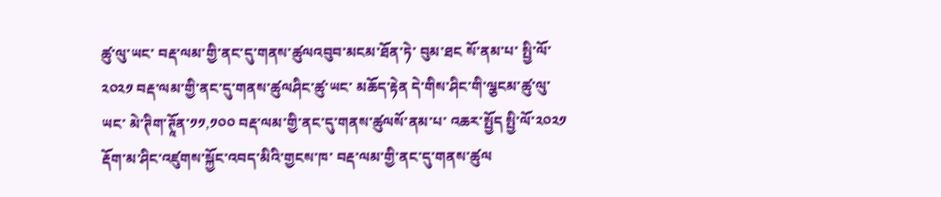ཚུ་ལུ་ཡང་ བརྡ་ལམ་གྱི་ནང་དུ་གནས་ཚུལའབུབ་མངམ་ཐོན་ཏེ་ བུམ་ཐང སོ་ནམ་པ་ སྤྱི་ལོ་༢༠༢༡ བརྡ་ལམ་གྱི་ནང་དུ་གནས་ཚུལཤིང་ཚུ་ཡང་ མཆོད་རྟེན དེ་གིས་ཤིང་གི་ལྕངམ་ཚུ་ལུ་ཡང་ མེ་ཊིག་ཊཱོན་༡༡,༡༠༠ བརྡ་ལམ་གྱི་ནང་དུ་གནས་ཚུལསོ་ནམ་པ་ འཆར་སྤྱོད སྤྱི་ལོ་༢༠༢༡ རྡོག་མ་ཤིང་འཛུགས་སྐྱོང་འབད་མིའི་གྱངས་ཁ་ བརྡ་ལམ་གྱི་ནང་དུ་གནས་ཚུལ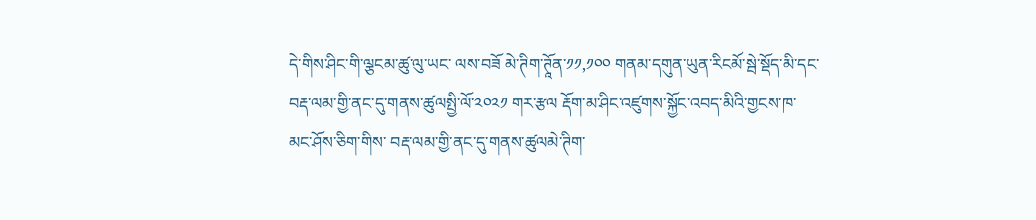དེ་གིས་ཤིང་གི་ལྕངམ་ཚུ་ལུ་ཡང་ ལས་བཟོ མེ་ཊིག་ཊཱོན་༡༡,༡༠༠ གནམ་དགུན་ཡུན་རིངམོ་སྦེ་སྡོད་མི་དང་ བརྡ་ལམ་གྱི་ནང་དུ་གནས་ཚུལསྤྱི་ལོ་༢༠༢༡ གར་རྩལ རྡོག་མ་ཤིང་འཛུགས་སྐྱོང་འབད་མིའི་གྱངས་ཁ་ མང་ཤོས་ཅིག་གིས་ བརྡ་ལམ་གྱི་ནང་དུ་གནས་ཚུལམེ་ཊིག་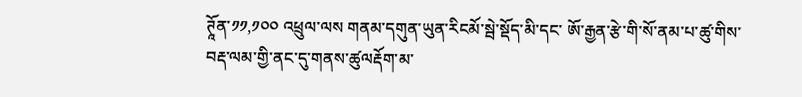ཊཱོན་༡༡,༡༠༠ འཕྲུལ་ལས གནམ་དགུན་ཡུན་རིངམོ་སྦེ་སྡོད་མི་དང་ ཨོ་རྒྱན་རྩེ་གི་སོ་ནམ་པ་ཚུ་གིས་ བརྡ་ལམ་གྱི་ནང་དུ་གནས་ཚུལརྡོག་མ་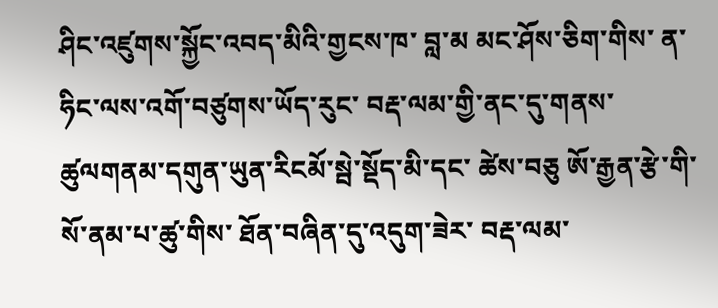ཤིང་འཛུགས་སྐྱོང་འབད་མིའི་གྱངས་ཁ་ བླ་མ མང་ཤོས་ཅིག་གིས་ ན་ཧིང་ལས་འགོ་བཙུགས་ཡོད་རུང་ བརྡ་ལམ་གྱི་ནང་དུ་གནས་ཚུལགནམ་དགུན་ཡུན་རིངམོ་སྦེ་སྡོད་མི་དང་ ཚེས་བཅུ ཨོ་རྒྱན་རྩེ་གི་སོ་ནམ་པ་ཚུ་གིས་ ཐོན་བཞིན་དུ་འདུག་ཟེར་ བརྡ་ལམ་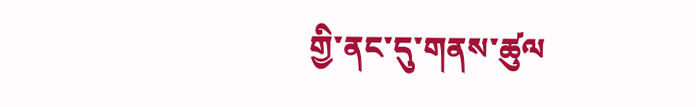གྱི་ནང་དུ་གནས་ཚུལ